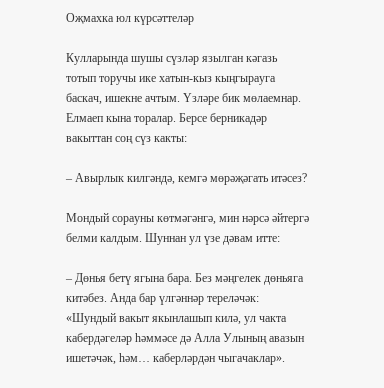Оҗмахка юл күрсәттеләр

Кулларында шушы сүзләр язылган кәгазь тотып торучы ике хатын-кыз кыңгырауга баскач, ишекне ачтым. Үзләре бик мөлаемнар. Елмаеп кына торалар. Берсе берникадәр вакыттан соң сүз какты:

– Авырлык килгәндә, кемгә мөрәҗәгать итәсез?

Мондый сорауны көтмәгәнгә, мин нәрсә әйтергә белми калдым. Шуннан ул үзе дәвам итте:

– Дөнья бетү ягына бара. Без мәңгелек дөньяга китәбез. Анда бар үлгәннәр тереләчәк: «Шундый вакыт якынлашып килә, ул чакта кабердәгеләр һәммәсе дә Алла Улының авазын ишетәчәк, һәм… каберләрдән чыгачаклар».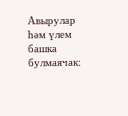Авырулар һәм үлем башка булмаячак: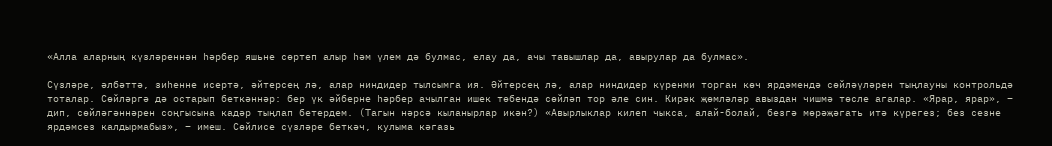«Алла аларның күзләреннән һәрбер яшьне сөртеп алыр һәм үлем дә булмас, елау да, ачы тавышлар да, авырулар да булмас».

Сүзләре, әлбәттә, зиһенне исертә, әйтерсең лә, алар ниндидер тылсымга ия. Әйтерсең лә, алар ниндидер күренми торган көч ярдәмендә сөйләүләрен тыңлауны контрольдә тоталар. Сөйләргә дә остарып беткәннәр: бер үк әйберне һәрбер ачылган ишек төбендә сөйләп тор әле син. Кирәк җөмләләр авыздан чишмә төсле агалар. «Ярар, ярар», – дип, сөйләгәннәрен соңгысына кадәр тыңлап бетердем. (Тагын нәрсә кыланырлар икән?) «Авырлыклар килеп чыкса, алай-болай, безгә мөрәҗәгать итә күрегез; без сезне ярдәмсез калдырмабыз», – имеш. Сөйлисе сүзләре беткәч, кулыма кәгазь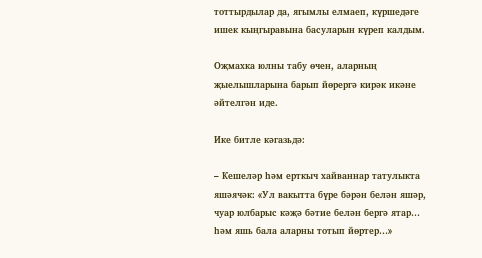тоттырдылар да, ягымлы елмаеп, күршедәге ишек кыңгыравына басуларын күреп калдым.

Оҗмахка юлны табу өчен, аларның җыелышларына барып йөрергә кирәк икәне әйтелгән иде.

Ике битле кәгазьдә:

– Кешеләр һәм ерткыч хайваннар татулыкта яшәячәк: «Ул вакытта бүре бәрән белән яшәр, чуар юлбарыс кәҗә бәтие белән бергә ятар… һәм яшь бала аларны тотып йөртер…»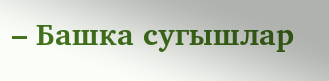– Башка сугышлар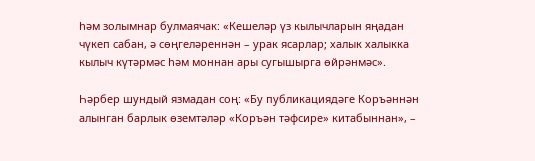һәм золымнар булмаячак: «Кешеләр үз кылычларын яңадан чүкеп сабан, ә сөңгеләреннән – урак ясарлар; халык халыкка кылыч күтәрмәс һәм моннан ары сугышырга өйрәнмәс».

Һәрбер шундый язмадан соң: «Бу публикациядәге Коръәннән алынган барлык өземтәләр «Коръән тәфсире» китабыннан», –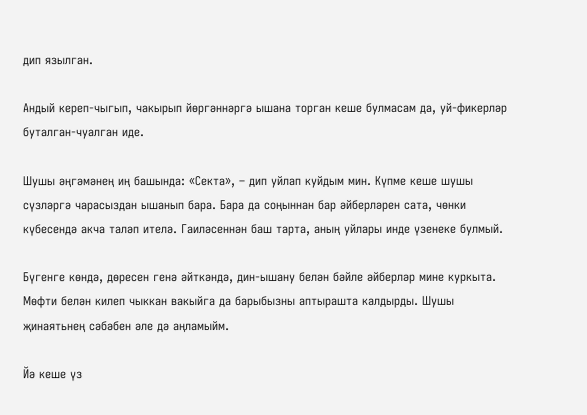дип язылган.

Андый кереп-чыгып, чакырып йөргәннәргә ышана торган кеше булмасам да, уй-фикерләр буталган-чуалган иде.

Шушы әңгәмәнең иң башында: «Секта», – дип уйлап куйдым мин. Күпме кеше шушы сүзләргә чарасыздан ышанып бара. Бара да соңыннан бар әйберләрен сата, чөнки күбесендә акча таләп ителә. Гаиләсеннән баш тарта, аның уйлары инде үзенеке булмый.

Бүгенге көндә, дөресен генә әйткәндә, дин-ышану белән бәйле әйберләр мине куркыта. Мөфти белән килеп чыккан вакыйга да барыбызны аптырашта калдырды. Шушы җинаятьнең сәбәбен әле дә аңламыйм.

Йә кеше үз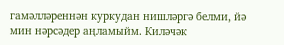гамәлләреннән куркудан нишләргә белми, йә мин нәрсәдер аңламыйм. Киләчәк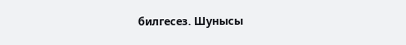билгесез. Шунысы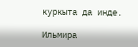куркыта да инде.

Ильмира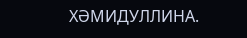ХӘМИДУЛЛИНА.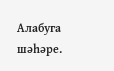Алабуга шәһәре.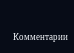Комментарии